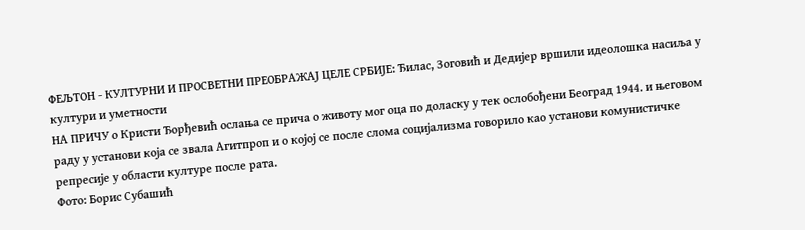ФЕЉТОН - КУЛТУРНИ И ПРОСВЕТНИ ПРЕОБРАЖАЈ ЦЕЛЕ СРБИЈЕ: Ђилас, Зоговић и Дедијер вршили идеолошка насиља у култури и уметности
НА ПРИЧУ о Кристи Ђорђевић ослања се прича о животу мог оца по доласку у тек ослобођени Београд 1944. и његовом раду у установи која се звала Агитпроп и о којој се после слома социјализма говорило као установи комунистичке репресије у области културе после рата.
Фото: Борис Субашић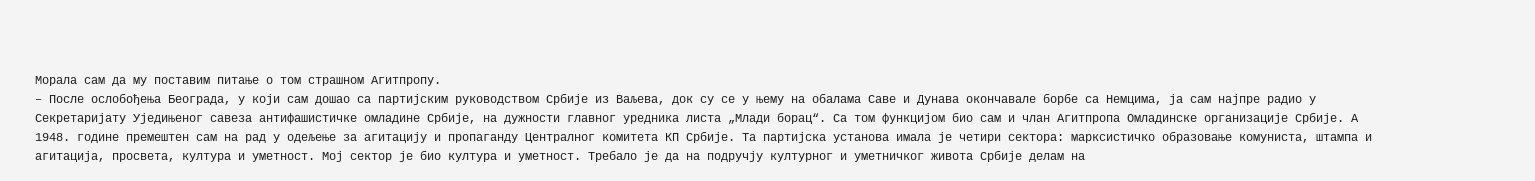Морала сам да му поставим питање о том страшном Агитпропу.
– После ослобођења Београда, у који сам дошао са партијским руководством Србије из Ваљева, док су се у њему на обалама Саве и Дунава окончавале борбе са Немцима, ја сам најпре радио у Секретаријату Уједињеног савеза антифашистичке омладине Србије, на дужности главног уредника листа „Млади борац“. Са том функцијом био сам и члан Агитпропа Омладинске организације Србије. А 1948. године премештен сам на рад у одељење за агитацију и пропаганду Централног комитета КП Србије. Та партијска установа имала је четири сектора: марксистичко образовање комуниста, штампа и агитација, просвета, култура и уметност. Мој сектор је био култура и уметност. Требало је да на подручју културног и уметничког живота Србије делам на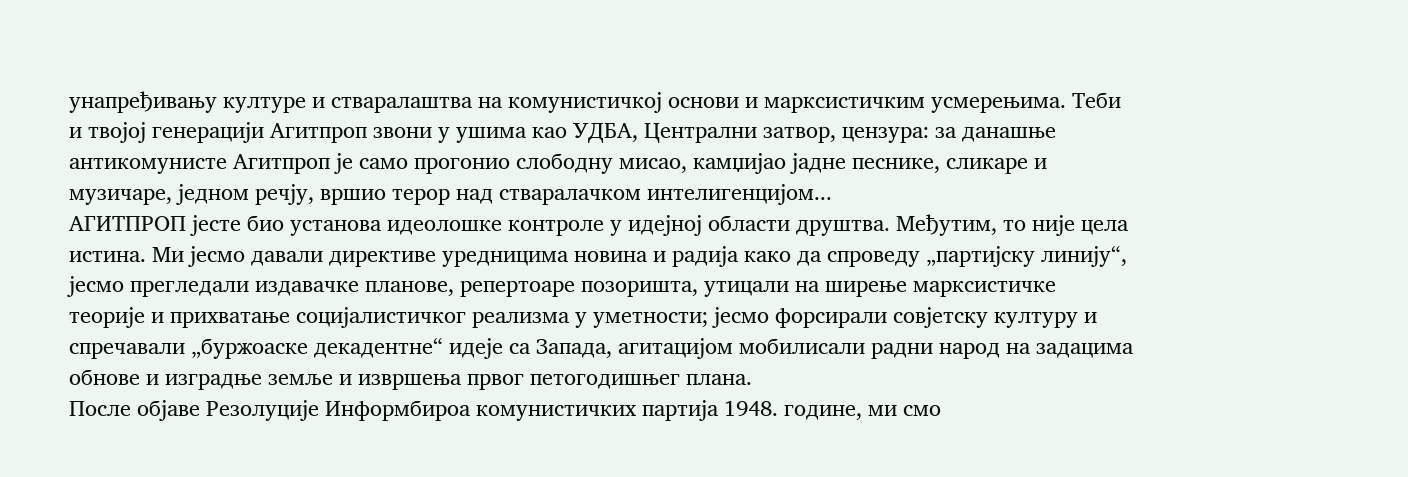унапређивању културе и стваралаштва на комунистичкој основи и марксистичким усмерењима. Теби и твојој генерацији Агитпроп звони у ушима као УДБА, Централни затвор, цензура: за данашње антикомунисте Агитпроп је само прогонио слободну мисао, камџијао јадне песнике, сликаре и музичаре, једном речју, вршио терор над стваралачком интелигенцијом...
АГИТПРОП јесте био установа идеолошке контроле у идејној области друштва. Међутим, то није цела истина. Ми јесмо давали директиве уредницима новина и радија како да спроведу „партијску линију“, јесмо прегледали издавачке планове, репертоаре позоришта, утицали на ширење марксистичке теорије и прихватање социјалистичког реализма у уметности; јесмо форсирали совјетску културу и спречавали „буржоаске декадентне“ идеје са Запада, агитацијом мобилисали радни народ на задацима обнове и изградње земље и извршења првог петогодишњег плана.
После објаве Резолуције Информбироа комунистичких партија 1948. године, ми смо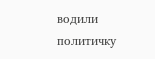водили политичку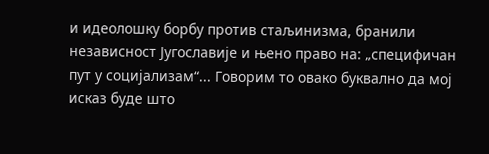и идеолошку борбу против стаљинизма, бранили независност Југославије и њено право на: „специфичан пут у социјализам“... Говорим то овако буквално да мој исказ буде што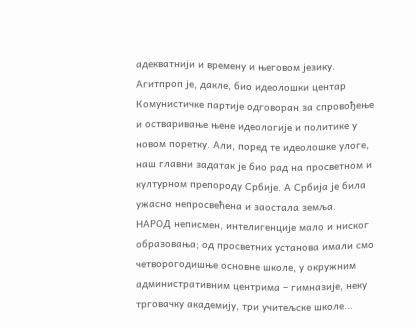адекватнији и времену и његовом језику. Агитпроп је, дакле, био идеолошки центар Комунистичке партије одговоран за спровођење и остваривање њене идеологије и политике у новом поретку. Али, поред те идеолошке улоге, наш главни задатак је био рад на просветном и културном препороду Србије. А Србија је била ужасно непросвећена и заостала земља.
НАРОД неписмен, интелигенције мало и ниског образовања; од просветних установа имали смо четворогодишње основне школе, у окружним административним центрима – гимназије, неку трговачку академију, три учитељске школе...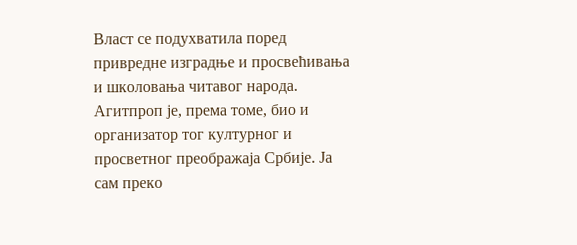Власт се подухватила поред привредне изградње и просвећивања и школовања читавог народа. Агитпроп је, према томе, био и организатор тог културног и просветног преображаја Србије. Ја сам преко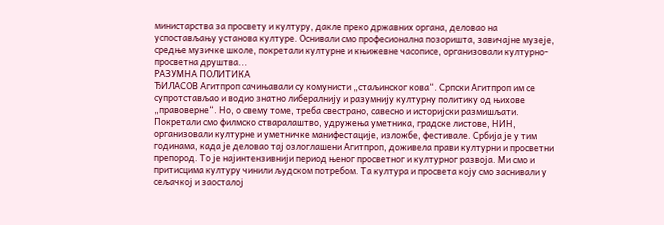министарства за просвету и културу, дакле преко државних органа, деловао на успостављању установа културе. Оснивали смо професионална позоришта, завичајне музеје, средње музичке школе, покретали културне и књижевне часописе, организовали културно-просветна друштва...
РАЗУМНА ПОЛИТИКА
ЂИЛАСОВ Агитпроп сачињавали су комунисти „стаљинског кова“. Српски Агитпроп им се супротстављао и водио знатно либералнију и разумнију културну политику од њихове „правоверне“. Но, о свему томе, треба свестрано, савесно и историјски размишљати.
Покретали смо филмско стваралаштво, удружења уметника, градске листове, НИН, организовали културне и уметничке манифестације, изложбе, фестивале. Србија је у тим годинама, када је деловао тај озлоглашени Агитпроп, доживела прави културни и просветни препород. То је најинтензивнији период њеног просветног и културног развоја. Ми смо и притисцима културу чинили људском потребом. Та култура и просвета коју смо заснивали у сељачкој и заосталој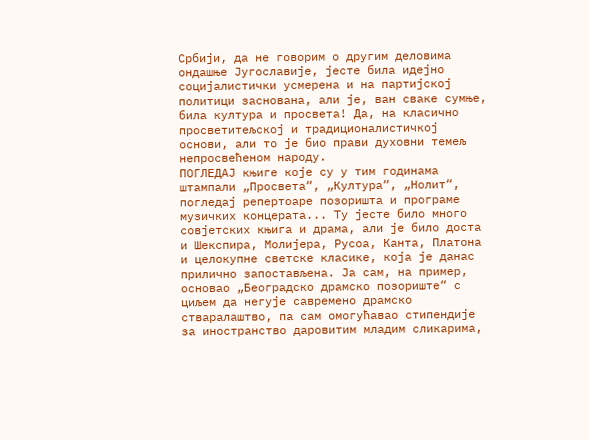Србији, да не говорим о другим деловима ондашње Југославије, јесте била идејно социјалистички усмерена и на партијској политици заснована, али је, ван сваке сумње, била култура и просвета! Да, на класично просветитељској и традиционалистичкој основи, али то је био прави духовни темељ непросвећеном народу.
ПОГЛЕДАЈ књиге које су у тим годинама штампали „Просвета“, „Култура“, „Нолит“, погледај репертоаре позоришта и програме музичких концерата... Ту јесте било много совјетских књига и драма, али је било доста и Шекспира, Молијера, Русоа, Канта, Платона и целокупне светске класике, која је данас прилично запостављена. Ја сам, на пример, основао „Београдско драмско позориште“ с циљем да негује савремено драмско стваралаштво, па сам омогућавао стипендије за иностранство даровитим младим сликарима,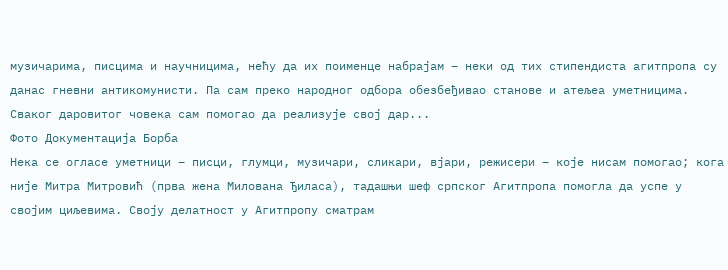музичарима, писцима и научницима, нећу да их поименце набрајам – неки од тих стипендиста агитпропа су данас гневни антикомунисти. Па сам преко народног одбора обезбеђивао станове и атељеа уметницима. Сваког даровитог човека сам помогао да реализује свој дар...
Фото Документација Борба
Нека се огласе уметници – писци, глумци, музичари, сликари, вјари, режисери – које нисам помогао; кога није Митра Митровић (прва жена Милована Ђиласа), тадашњи шеф српског Агитпропа помогла да успе у својим циљевима. Своју делатност у Агитпропу сматрам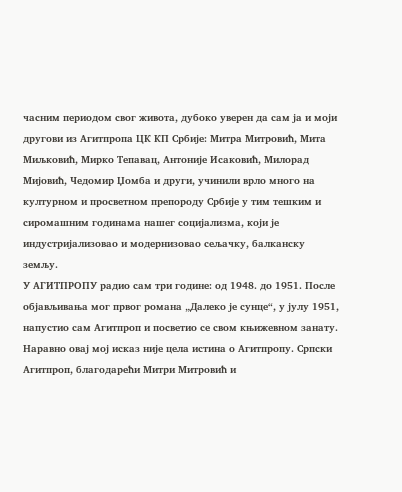часним периодом свог живота, дубоко уверен да сам ја и моји другови из Агитпропа ЦК КП Србије: Митра Митровић, Мита Миљковић, Мирко Тепавац, Антоније Исаковић, Милорад Мијовић, Чедомир Џомба и други, учинили врло много на културном и просветном препороду Србије у тим тешким и сиромашним годинама нашег социјализма, који је индустријализовао и модернизовао сељачку, балканску земљу.
У АГИТПРОПУ радио сам три године: од 1948. до 1951. После објављивања мог првог романа „Далеко је сунце“, у јулу 1951, напустио сам Агитпроп и посветио се свом књижевном занату.
Наравно овај мој исказ није цела истина о Агитпропу. Српски Агитпроп, благодарећи Митри Митровић и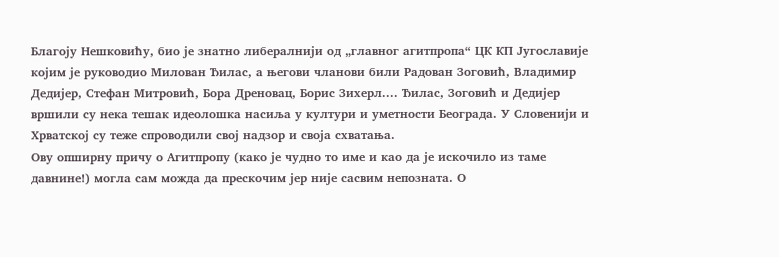Благоју Нешковићу, био је знатно либералнији од „главног агитпропа“ ЦК КП Југославије којим је руководио Милован Ђилас, а његови чланови били Радован Зоговић, Владимир Дедијер, Стефан Митровић, Бора Дреновац, Борис Зихерл.... Ђилас, Зоговић и Дедијер вршили су нека тешак идеолошка насиља у култури и уметности Београда. У Словенији и Хрватској су теже спроводили свој надзор и своја схватања.
Ову опширну причу о Агитпропу (како је чудно то име и као да је искочило из таме давнине!) могла сам можда да прескочим јер није сасвим непозната. О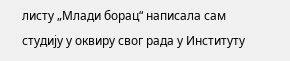листу „Млади борац“ написала сам студију у оквиру свог рада у Институту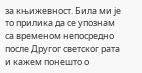за књижевност. Била ми је то прилика да се упознам са временом непосредно после Другог светског рата и кажем понешто о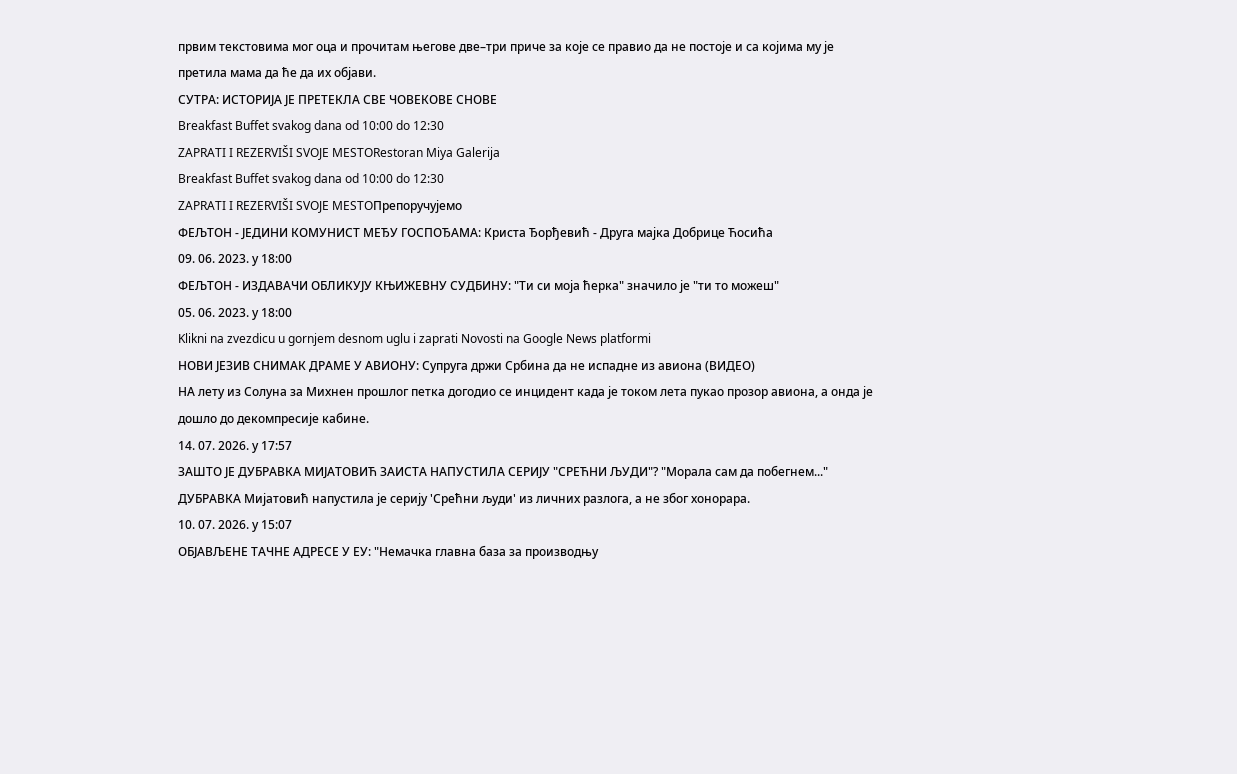првим текстовима мог оца и прочитам његове две–три приче за које се правио да не постоје и са којима му је претила мама да ће да их објави.
СУТРА: ИСТОРИЈА ЈЕ ПРЕТЕКЛА СВЕ ЧОВЕКОВЕ СНОВЕ
Breakfast Buffet svakog dana od 10:00 do 12:30
ZAPRATI I REZERVIŠI SVOJE MESTORestoran Miya Galerija
Breakfast Buffet svakog dana od 10:00 do 12:30
ZAPRATI I REZERVIŠI SVOJE MESTOПрепоручујемо
ФЕЉТОН - ЈЕДИНИ КОМУНИСТ МЕЂУ ГОСПОЂАМА: Криста Ђорђевић - Друга мајка Добрице Ћосића
09. 06. 2023. у 18:00
ФЕЉТОН - ИЗДАВАЧИ ОБЛИКУЈУ КЊИЖЕВНУ СУДБИНУ: "Ти си моја ћерка" значило је "ти то можеш"
05. 06. 2023. у 18:00
Klikni na zvezdicu u gornjem desnom uglu i zaprati Novosti na Google News platformi
НОВИ ЈЕЗИВ СНИМАК ДРАМЕ У АВИОНУ: Супруга држи Србина да не испадне из авиона (ВИДЕО)
НА лету из Солуна за Михнен прошлог петка догодио се инцидент када је током лета пукао прозор авиона, а онда је дошло до декомпресије кабине.
14. 07. 2026. у 17:57
ЗАШТО ЈЕ ДУБРАВКА МИЈАТОВИЋ ЗАИСТА НАПУСТИЛА СЕРИЈУ "СРЕЋНИ ЉУДИ"? "Морала сам да побегнем..."
ДУБРАВКА Мијатовић напустила је серију 'Срећни људи' из личних разлога, а не због хонорара.
10. 07. 2026. у 15:07
ОБЈАВЉЕНЕ ТАЧНЕ АДРЕСЕ У ЕУ: "Немачка главна база за производњу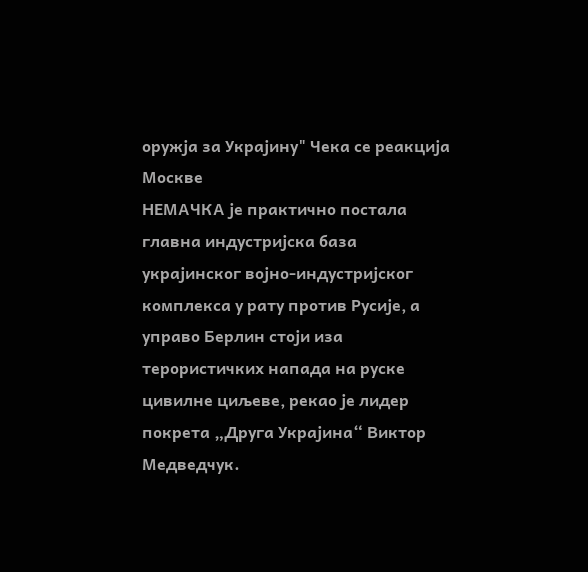оружја за Украјину" Чека се реакција Москве
НЕМАЧКА је практично постала главна индустријска база украјинског војно-индустријског комплекса у рату против Русије, а управо Берлин стоји иза терористичких напада на руске цивилне циљеве, рекао је лидер покрета „Друга Украјина“ Виктор Медведчук.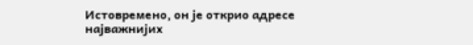Истовремено, он је открио адресе најважнијих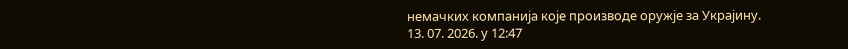немачких компанија које производе оружје за Украјину.
13. 07. 2026. у 12:47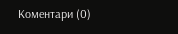Коментари (0)